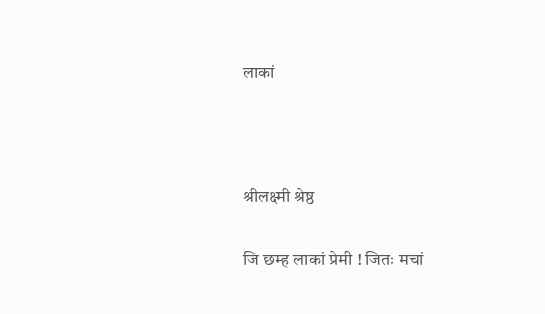लाकां



श्रीलक्ष्मी श्रेष्ठ

जि छम्ह लाकां प्रेमी ! जितः मचां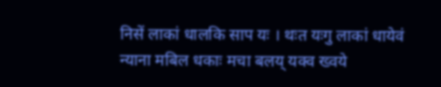निसें लाकां धालकि साप यः । थःत यःगु लाकां धायेवं न्याना मबिल धकाः मचा बलय् यक्व ख्वये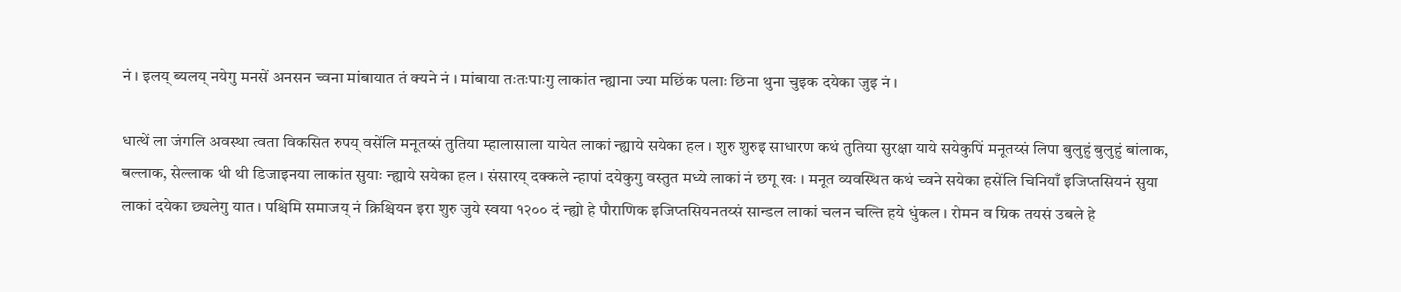नं । इलय् ब्यलय् नयेगु मनसें अनसन च्वना मांबायात तं क्यने नं । मांबाया तःतःपाःगु लाकांत न्ह्याना ज्या मछिंक पलाः छिना थुना चुइक दयेका जुइ नं ।

धात्थें ला जंगलि अवस्था त्वता विकसित रुपय् वसेंलि मनूतय्सं तुतिया म्हालासाला यायेत लाकां न्ह्याये सयेका हल । शुरु शुरुइ साधारण कथं तुतिया सुरक्षा याये सयेकुपिं मनूतय्सं लिपा बुलुहुं बुलुहुं बांलाक, बल्लाक, सेल्लाक थी थी डिजाइनया लाकांत सुयाः न्ह्याये सयेका हल । संसारय् दक्कले न्हापां दयेकुगु वस्तुत मध्ये लाकां नं छगू खः । मनूत व्यवस्थित कथं च्वने सयेका हसेंलि चिनियाँ इजिप्तसियनं सुया लाकां दयेका छ्यलेगु यात । पश्चिमि समाजय् नं क्रिश्चियन इरा शुरु जुये स्वया १२०० दं न्ह्यो हे पौराणिक इजिप्तसियनतय्सं सान्डल लाकां चलन चल्ति हये धुंकल । रोमन व ग्रिक तयसं उबले हे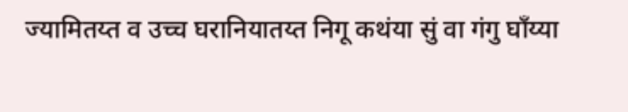ज्यामितय्त व उच्च घरानियातय्त निगू कथंया सुं वा गंगु घाँय्या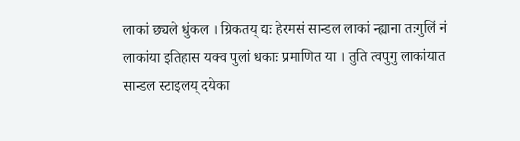लाकां छ्यले धुंकल । ग्रिकतय् द्यः हेरमसं सान्डल लाकां न्ह्याना तःगुलिं नं लाकांया इतिहास यक्व पुलां धकाः प्रमाणित या । तुति त्वपुगु लाकांयात सान्डल स्टाइलय् दयेका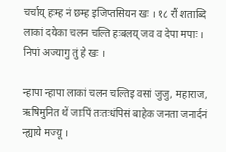चर्चाय् हःम्ह नं छम्ह इजिप्तसियन खः । १८ रौं शताब्दि लाकां दयेका चलन चल्ति हःबलय् जव व देपा मपाः । निपां अज्यागु तुं हे खः ।

न्हापा न्हापा लाकां चलन चल्तिइ वसां जुजु, महाराज, ऋषिमुनित थें जाःपिं तःतःधंपिसं बाहेक जनता जनार्दनं न्ह्याये मज्यू ।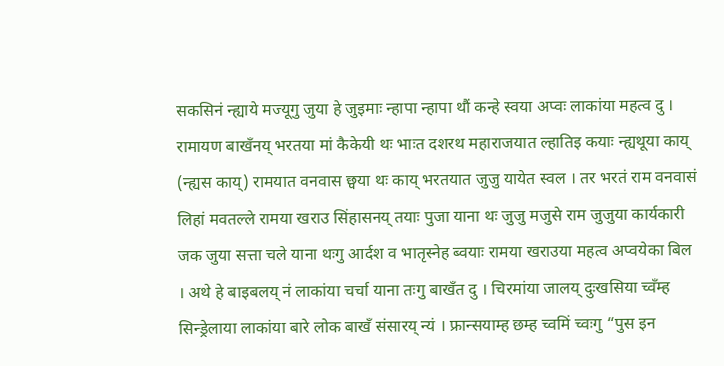सकसिनं न्ह्याये मज्यूगु जुया हे जुइमाः न्हापा न्हापा थौं कन्हे स्वया अप्वः लाकांया महत्व दु । रामायण बाखँनय् भरतया मां कैकेयी थः भाःत दशरथ महाराजयात ल्हातिइ कयाः न्ह्यथूया काय् (न्ह्यस काय्) रामयात वनवास छ्वया थः काय् भरतयात जुजु यायेत स्वल । तर भरतं राम वनवासं लिहां मवतल्ले रामया खराउ सिंहासनय् तयाः पुजा याना थः जुजु मजुसे राम जुजुया कार्यकारी जक जुया सत्ता चले याना थःगु आर्दश व भातृस्नेह ब्वयाः रामया खराउया महत्व अप्वयेका बिल । अथे हे बाइबलय् नं लाकांया चर्चा याना तःगु बाखँत दु । चिरमांया जालय् दुःखसिया च्वँम्ह सिन्ड्रेलाया लाकांया बारे लोक बाखँ संसारय् न्यं । फ्रान्सयाम्ह छम्ह च्वमिं च्वःगु “पुस इन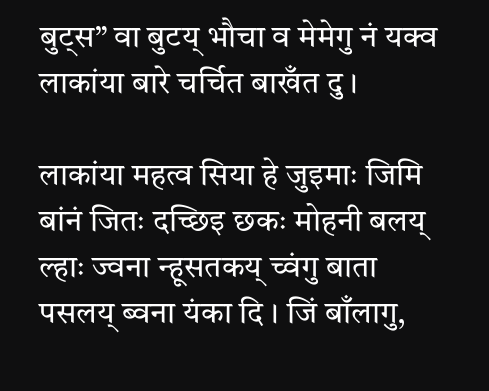बुट्स” वा बुटय् भौचा व मेमेगु नं यक्व लाकांया बारे चर्चित बाखँत दु ।

लाकांया महत्व सिया हे जुइमाः जिमि बांनं जितः दच्छिइ छकः मोहनी बलय् ल्हाः ज्वना न्हूसतकय् च्वंगु बाता पसलय् ब्वना यंका दि । जिं बाँलागु,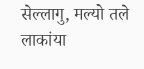सेल्लागु, मल्यो तले लाकांया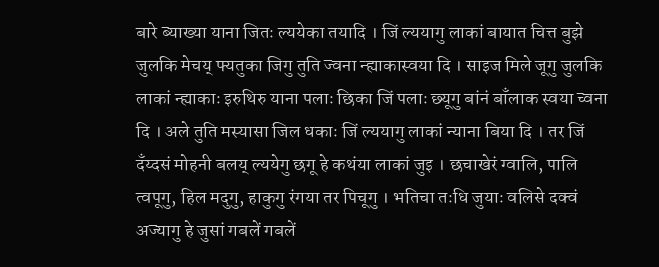बारे ब्याख्या याना जितः ल्ययेका तयादि । जिं ल्ययागु लाकां बायात चित्त बुझे जुलकि मेचय् फ्यतुका जिगु तुति ज्वना न्ह्याकास्वया दि । साइज मिले जूगु जुलकि लाकां न्ह्याकाः इरुथिरु याना पलाः छिका जिं पलाः छ्यूगु बांनं बाँलाक स्वया च्वना दि । अले तुति मस्यासा जिल धकाः जिं ल्ययागु लाकां न्याना बिया दि । तर जिं दँय्दसं मोहनी बलय् ल्ययेगु छगू हे कथंया लाकां जुइ । छचाखेरं ग्वालि, पालि त्वपूगु, हिल मदुगु, हाकुगु रंगया तर पिचूगु । भतिचा तःधि जुयाः वलिसे दक्वं अज्यागु हे जुसां गबलें गबलें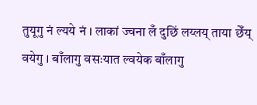तुयूगु नं ल्यये नं । लाकां ज्वना लँ दुछिं लय्लय् ताया छेँय् वयेगु । बाँलागु वसःयात ल्वयेक बाँलागु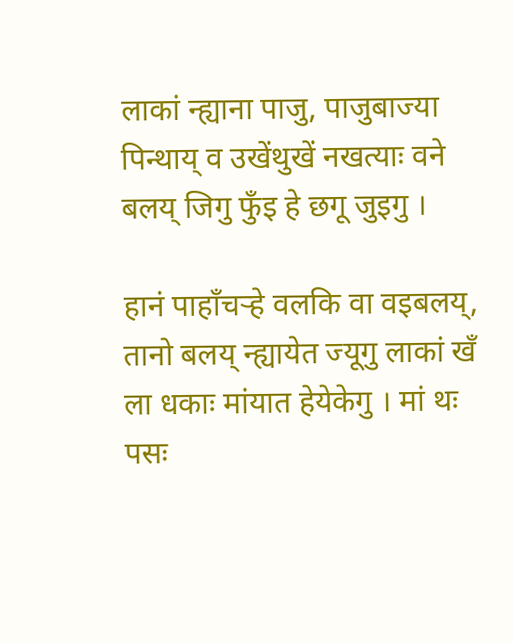लाकां न्ह्याना पाजु, पाजुबाज्या पिन्थाय् व उखेंथुखें नखत्याः वने बलय् जिगु फुँइ हे छगू जुइगु ।

हानं पाहाँचर्‍हे वलकि वा वइबलय्, तानो बलय् न्ह्यायेत ज्यूगु लाकां खँ ला धकाः मांयात हेयेकेगु । मां थः पसः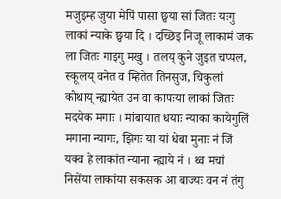मजुइम्ह जुया मेपिं पासा छ्वया सां जितः यःगु लाकां न्याके छ्वया दि । दच्छिइ निजू लाकामं जक ला जितः गाइगु मखु । तलय् कुने जुइत चप्पल, स्कूलय् वनेत व म्हितेत तिनसुज, चिकुलां कोथाय् न्ह्यायेत उन वा कापःया लाकां जितः मदयेक मगाः । मांबायात धयाः न्याका कायेगुलिं मगाना न्यागः, झिगः या यां धेबा मुनाः नं जिं यक्व हे लाकांत न्याना न्ह्याये नं । थ्व मचां निसेंया लाकांया सकसक आ बाज्यः वन नं तंगु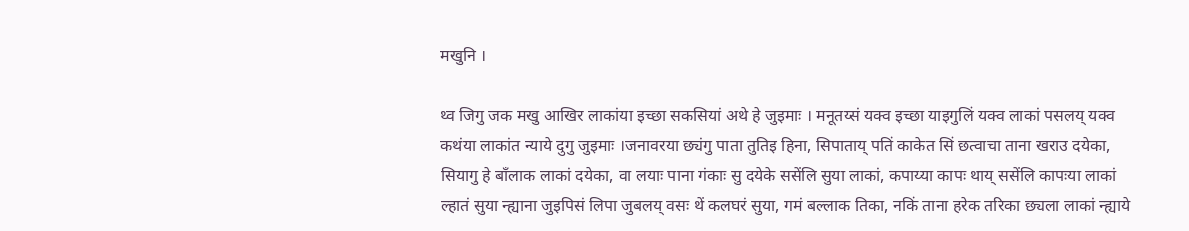मखुनि ।

थ्व जिगु जक मखु आखिर लाकांया इच्छा सकसियां अथे हे जुइमाः । मनूतय्सं यक्व इच्छा याइगुलिं यक्व लाकां पसलय् यक्व कथंया लाकांत न्याये दुगु जुइमाः ।जनावरया छ्यंगु पाता तुतिइ हिना, सिपाताय् पतिं काकेत सिं छत्वाचा ताना खराउ दयेका, सियागु हे बाँलाक लाकां दयेका, वा लयाः पाना गंकाः सु दयेके ससेंलि सुया लाकां, कपाय्या कापः थाय् ससेंलि कापःया लाकां ल्हातं सुया न्ह्याना जुइपिसं लिपा जुबलय् वसः थें कलघरं सुया, गमं बल्लाक तिका, नकिं ताना हरेक तरिका छ्यला लाकां न्ह्याये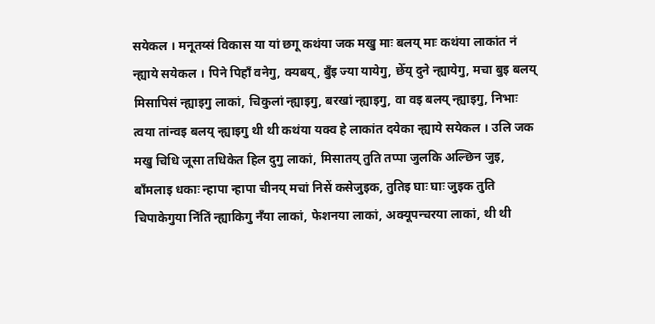सयेकल । मनूतय्सं विकास या यां छगू कथंया जक मखु माः बलय् माः कथंया लाकांत नं न्ह्याये सयेकल । पिने पिहाँ वनेगु, क्यबय्, बुँइ ज्या यायेगु, छेँय् दुने न्ह्यायेगु, मचा बुइ बलय् मिसापिसं न्ह्याइगु लाकां, चिकुलां न्ह्याइगु, बरखां न्ह्याइगु, वा वइ बलय् न्ह्याइगु, निभाः त्वया तांन्वइ बलय् न्ह्याइगु थी थी कथंया यक्व हे लाकांत दयेका न्ह्याये सयेकल । उलि जक मखु चिधि जूसा तधिकेत हिल दुगु लाकां, मिसातय् तुति तप्पा जुलकि अल्छिन जुइ, बाँमलाइ धकाः न्हापा न्हापा चीनय् मचां निसें कसेजुइक, तुतिइ घाः घाः जुइक तुति चिपाकेगुया निंतिं न्ह्याकिगु नँया लाकां, फेशनया लाकां, अक्यूपन्चरया लाकां, थी थी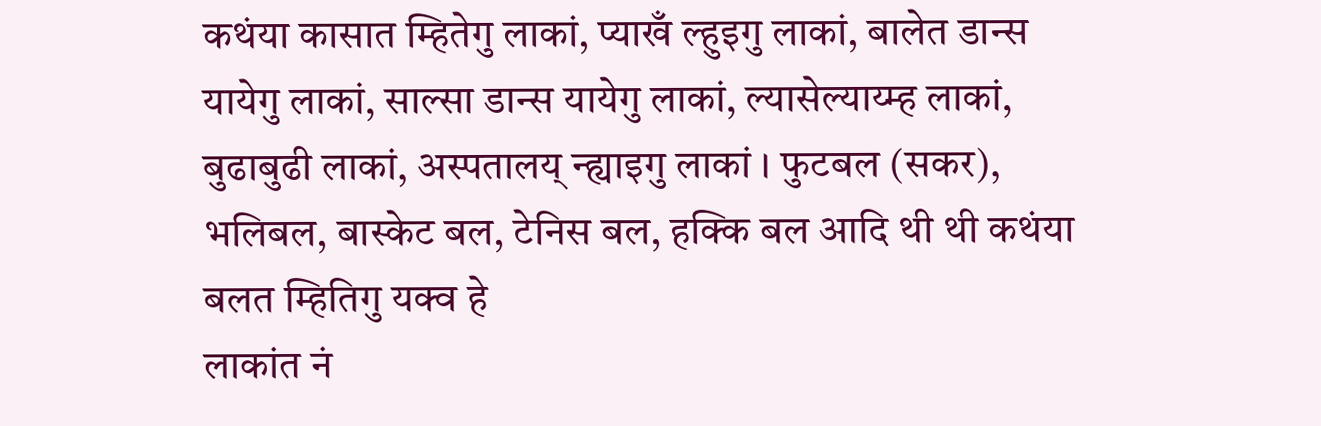कथंया कासात म्हितेगु लाकां, प्याखँ ल्हुइगु लाकां, बालेत डान्स यायेगु लाकां, साल्सा डान्स यायेगु लाकां, ल्यासेल्याय्म्ह लाकां, बुढाबुढी लाकां, अस्पतालय् न्ह्याइगु लाकां । फुटबल (सकर), भलिबल, बास्केट बल, टेनिस बल, हक्कि बल आदि थी थी कथंया बलत म्हितिगु यक्व हे
लाकांत नं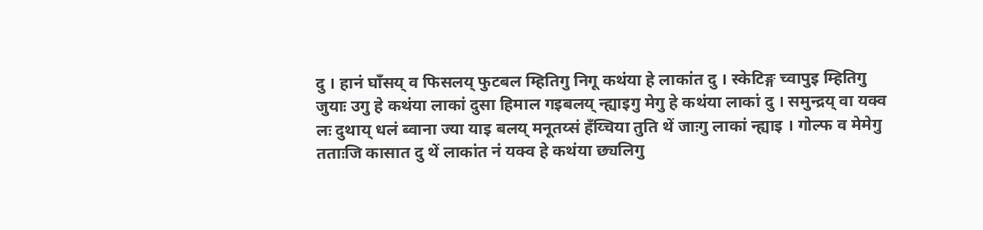दु । हानं घाँसय् व फिसलय् फुटबल म्हितिगु निगू कथंया हे लाकांत दु । स्केटिङ्ग च्वापुइ म्हितिगु जुयाः उगु हे कथंया लाकां दुसा हिमाल गइबलय् न्ह्याइगु मेगु हे कथंया लाकां दु । समुन्द्रय् वा यक्व लः दुथाय् धलं ब्वाना ज्या याइ बलय् मनूतय्सं हँय्चिया तुति थें जाःगु लाकां न्ह्याइ । गोल्फ व मेमेगु तताःजि कासात दु थें लाकांत नं यक्व हे कथंया छ्यलिगु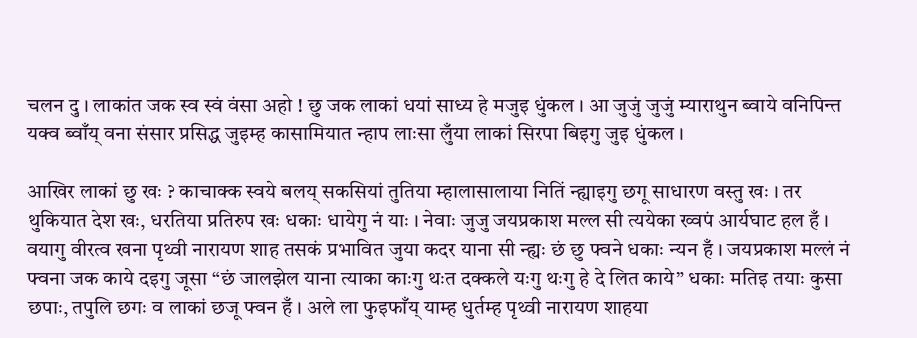चलन दु । लाकांत जक स्व स्वं वंसा अहो ! छु जक लाकां धयां साध्य हे मजुइ धुंकल । आ जुजुं जुजुं म्याराथुन ब्वाये वनिपिन्त यक्व ब्वाँय् वना संसार प्रसिद्ध जुइम्ह कासामियात न्हाप लाःसा लुँया लाकां सिरपा बिइगु जुइ धुंकल ।

आखिर लाकां छु खः ? काचाक्क स्वये बलय् सकसियां तुतिया म्हालासालाया नितिं न्ह्याइगु छगू साधारण वस्तु खः । तर थुकियात देश खः, धरतिया प्रतिरुप खः धकाः धायेगु नं याः । नेवाः जुजु जयप्रकाश मल्ल सी त्ययेका ख्वपं आर्यघाट हल हँ । वयागु वीरत्व खना पृथ्वी नारायण शाह तसकं प्रभावित जुया कदर याना सी न्ह्यः छं छु फ्वने धकाः न्यन हँ । जयप्रकाश मल्लं नं फ्वना जक काये दइगु जूसा “छं जालझेल याना त्याका काःगु थःत दक्कले यःगु थःगु हे दे लित काये” धकाः मतिइ तयाः कुसा छपाः, तपुलि छगः व लाकां छजू फ्वन हँ । अले ला फुइफाँय् याम्ह धुर्तम्ह पृथ्वी नारायण शाहया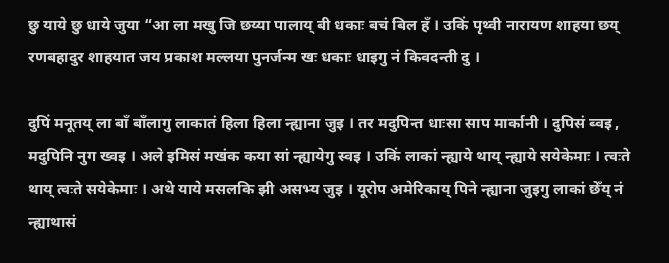छु याये छु धाये जुया “आ ला मखु जि छय्या पालाय् बी धकाः बचं बिल हँ । उकिं पृथ्वी नारायण शाहया छय् रणबहादुर शाहयात जय प्रकाश मल्लया पुनर्जन्म खः धकाः धाइगु नं किवदन्ती दु ।

दुपिं मनूतय् ला बाँ बाँलागु लाकातं हिला हिला न्ह्याना जुइ । तर मदुपिन्त धाःसा साप मार्कानी । दुपिसं ब्वइ , मदुपिनि नुग ख्वइ । अले इमिसं मखंक कया सां न्ह्यायेगु स्वइ । उकिं लाकां न्ह्याये थाय् न्ह्याये सयेकेमाः । त्वःते थाय् त्वःते सयेकेमाः । अथे याये मसलकि झी असभ्य जुइ । यूरोप अमेरिकाय् पिने न्ह्याना जुइगु लाकां छेँय् नं न्ह्याथासं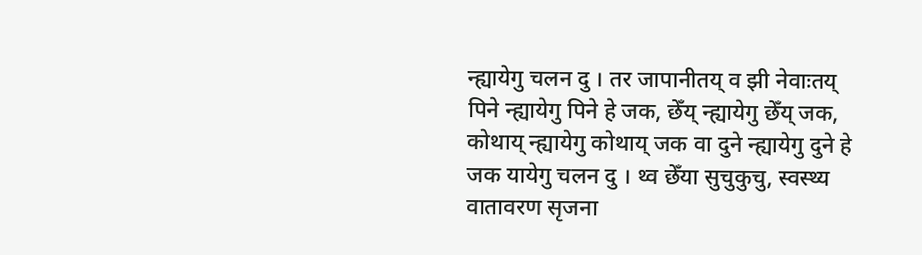न्ह्यायेगु चलन दु । तर जापानीतय् व झी नेवाःतय् पिने न्ह्यायेगु पिने हे जक, छेँय् न्ह्यायेगु छेँय् जक, कोथाय् न्ह्यायेगु कोथाय् जक वा दुने न्ह्यायेगु दुने हे जक यायेगु चलन दु । थ्व छेँया सुचुकुचु, स्वस्थ्य वातावरण सृजना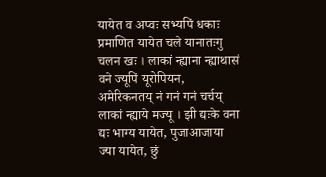यायेत व अप्वः सभ्यपिं धकाः प्रमाणित यायेत चले यानातःगु चलन खः । लाकां न्ह्याना न्ह्याथासं वने ज्यूपिं यूरोपियन, अमेरिकनतय् नं गनं गनं चर्चय् लाकां न्ह्याये मज्यू । झी द्यःके वना द्यः भाग्य यायेत, पुजाआजाया ज्या यायेत, छुं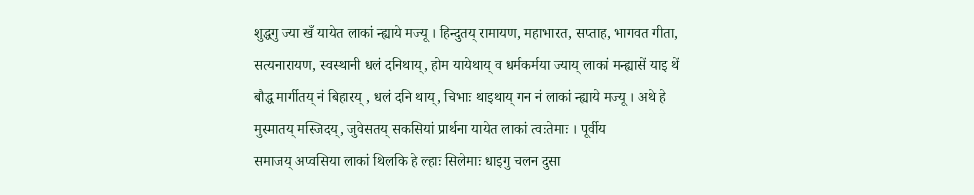शुद्धगु ज्या खँ यायेत लाकां न्ह्याये मज्यू । हिन्दुतय् रामायण, महाभारत, सप्ताह, भागवत गीता, सत्यनारायण, स्वस्थानी धलं दनिथाय्, होम यायेथाय् व धर्मकर्मया ज्याय् लाकां मन्ह्यासें याइ थें बौद्ध मार्गीतय् नं बिहारय् , धलं दनि थाय्, चिभाः थाइथाय् गन नं लाकां न्ह्याये मज्यू । अथे हे मुस्मातय् मस्जिदय्, जुवेसतय् सकसियां प्रार्थना यायेत लाकां त्वःतेमाः । पूर्वीय
समाजय् अप्वसिया लाकां थिलकि हे ल्हाः सिलेमाः धाइगु चलन दुसा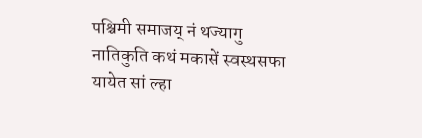पश्चिमी समाजय् नं थज्यागु नातिकुति कथं मकासें स्वस्थसफा यायेत सां ल्हा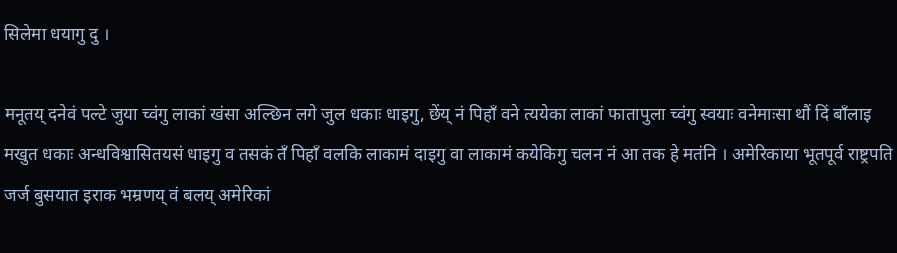सिलेमा धयागु दु ।

मनूतय् दनेवं पल्टे जुया च्वंगु लाकां खंसा अल्छिन लगे जुल धकाः धाइगु, छेंय् नं पिहाँ वने त्ययेका लाकां फातापुला च्वंगु स्वयाः वनेमाःसा थौं दिं बाँलाइ मखुत धकाः अन्धविश्वासितयसं धाइगु व तसकं तँ पिहाँ वलकि लाकामं दाइगु वा लाकामं कयेकिगु चलन नं आ तक हे मतंनि । अमेरिकाया भूतपूर्व राष्ट्रपति जर्ज बुसयात इराक भम्रणय् वं बलय् अमेरिकां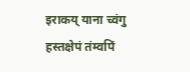इराकय् याना च्वंगु हस्तक्षेपं तंम्वपिं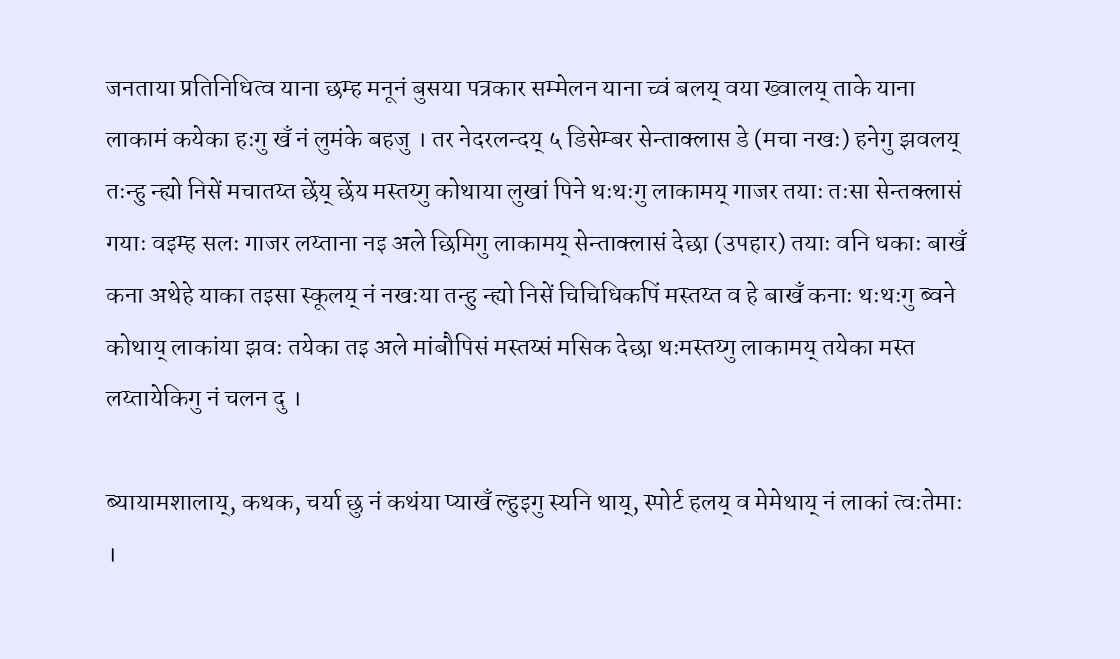जनताया प्रतिनिधित्व याना छम्ह मनूनं बुसया पत्रकार सम्मेलन याना च्वं बलय् वया ख्वालय् ताके याना लाकामं कयेका हःगु खँ नं लुमंके बहजु । तर नेदरलन्दय् ५ डिसेम्बर सेन्ताक्लास डे (मचा नखः) हनेगु झवलय् तःन्हु न्ह्यो निसें मचातय्त छेंय् छेंय मस्तय्गु कोथाया लुखां पिने थःथःगु लाकामय् गाजर तयाः तःसा सेन्तक्लासं गयाः वइम्ह सलः गाजर लय्ताना नइ अले छिमिगु लाकामय् सेन्ताक्लासं देछा (उपहार) तयाः वनि धकाः बाखँ कना अथेहे याका तइसा स्कूलय् नं नखःया तन्हु न्ह्यो निसें चिचिधिकपिं मस्तय्त व हे बाखँ कनाः थःथःगु ब्वने कोथाय् लाकांया झवः तयेका तइ अले मांबौपिसं मस्तय्सं मसिक देछा थःमस्तय्गु लाकामय् तयेका मस्त लय्तायेकिगु नं चलन दु ।

ब्यायामशालाय्, कथक, चर्या छु नं कथंया प्याखँ ल्हुइगु स्यनि थाय्, स्पोर्ट हलय् व मेमेथाय् नं लाकां त्वःतेमाः ।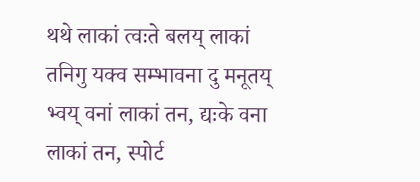थथे लाकां त्वःते बलय् लाकां तनिगु यक्व सम्भावना दु मनूतय् भ्वय् वनां लाकां तन, द्यःके वना लाकां तन, स्पोर्ट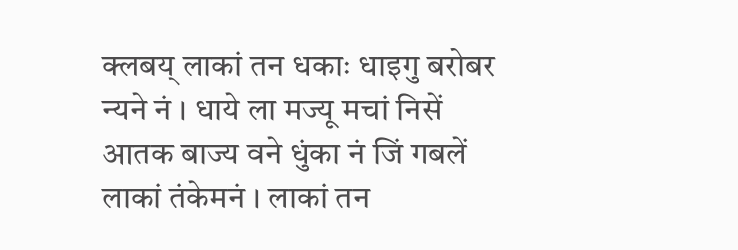क्लबय् लाकां तन धकाः धाइगु बरोबर न्यने नं । धाये ला मज्यू मचां निसें आतक बाज्य वने धुंका नं जिं गबलें लाकां तंकेमनं । लाकां तन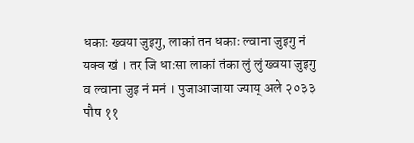धकाः ख्वया जुइगु, लाकां तन धकाः ल्वाना जुइगु नं यक्व खं । तर जि धाःसा लाकां तंका लुं लुं ख्वया जुइगु व ल्वाना जुइ नं मनं । पुजाआजाया ज्याय् अले २०३३ पौष ११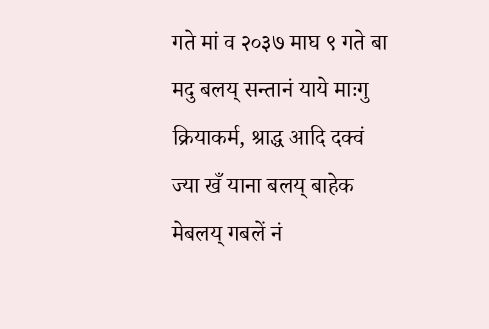गते मां व २०३७ माघ ९ गते बा मदु बलय् सन्तानं याये माःगु क्रियाकर्म, श्राद्ध आदि दक्वं ज्या खँ याना बलय् बाहेक मेबलय् गबलें नं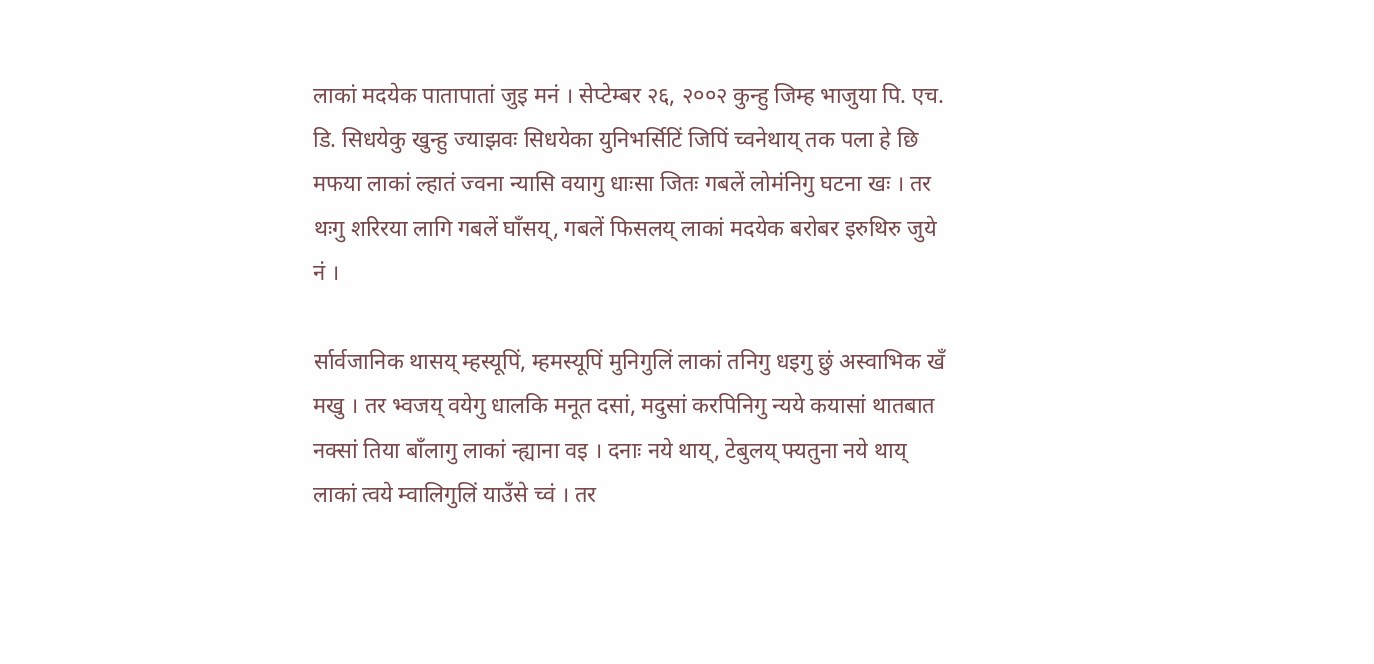लाकां मदयेक पातापातां जुइ मनं । सेप्टेम्बर २६, २००२ कुन्हु जिम्ह भाजुया पि. एच. डि. सिधयेकु खुन्हु ज्याझवः सिधयेका युनिभर्सिटिं जिपिं च्वनेथाय् तक पला हे छि मफया लाकां ल्हातं ज्वना न्यासि वयागु धाःसा जितः गबलें लोमंनिगु घटना खः । तर थःगु शरिरया लागि गबलें घाँसय्, गबलें फिसलय् लाकां मदयेक बरोबर इरुथिरु जुये नं ।

र्सार्वजानिक थासय् म्हस्यूपिं, म्हमस्यूपिं मुनिगुलिं लाकां तनिगु धइगु छुं अस्वाभिक खँ मखु । तर भ्वजय् वयेगु धालकि मनूत दसां, मदुसां करपिनिगु न्यये कयासां थातबात नक्सां तिया बाँलागु लाकां न्ह्याना वइ । दनाः नये थाय्, टेबुलय् फ्यतुना नये थाय् लाकां त्वये म्वालिगुलिं याउँसे च्वं । तर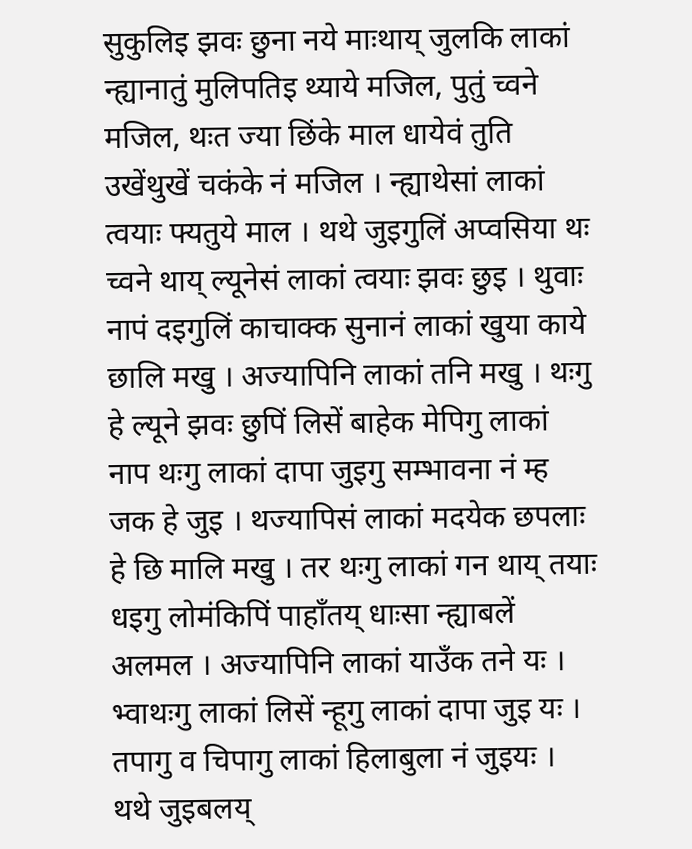सुकुलिइ झवः छुना नये माःथाय् जुलकि लाकां न्ह्यानातुं मुलिपतिइ थ्याये मजिल, पुतुं च्वने मजिल, थःत ज्या छिंके माल धायेवं तुति उखेंथुखें चकंके नं मजिल । न्ह्याथेसां लाकां त्वयाः फ्यतुये माल । थथे जुइगुलिं अप्वसिया थः च्वने थाय् ल्यूनेसं लाकां त्वयाः झवः छुइ । थुवाः नापं दइगुलिं काचाक्क सुनानं लाकां खुया काये छालि मखु । अज्यापिनि लाकां तनि मखु । थःगु हे ल्यूने झवः छुपिं लिसें बाहेक मेपिगु लाकां नाप थःगु लाकां दापा जुइगु सम्भावना नं म्ह जक हे जुइ । थज्यापिसं लाकां मदयेक छपलाः हे छि मालि मखु । तर थःगु लाकां गन थाय् तयाः धइगु लोमंकिपिं पाहाँतय् धाःसा न्ह्याबलें अलमल । अज्यापिनि लाकां याउँक तने यः । भ्वाथःगु लाकां लिसें न्हूगु लाकां दापा जुइ यः । तपागु व चिपागु लाकां हिलाबुला नं जुइयः । थथे जुइबलय्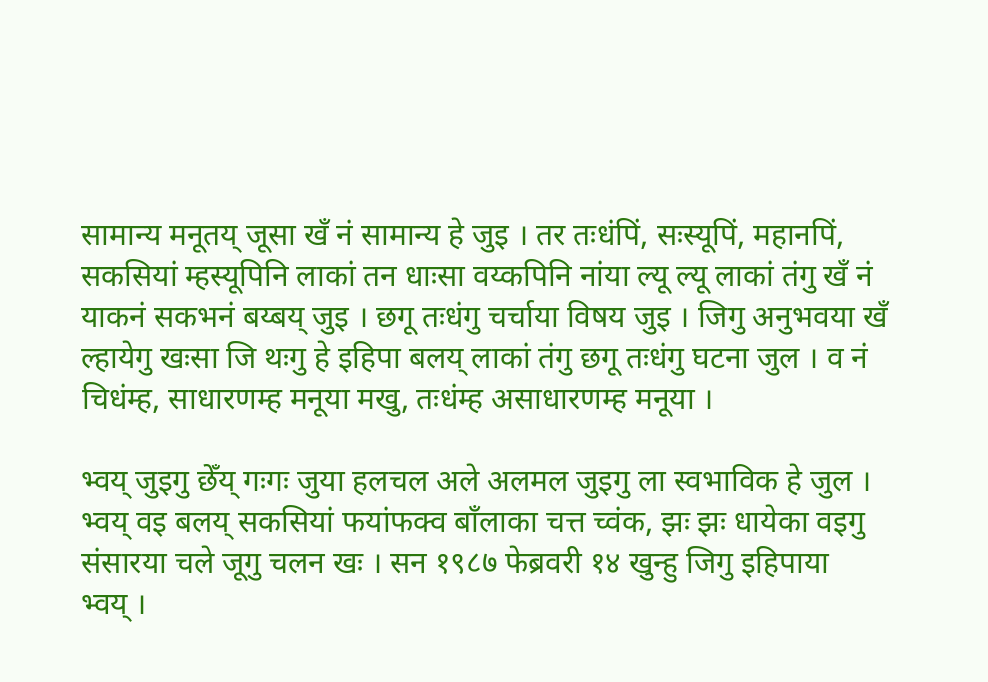सामान्य मनूतय् जूसा खँ नं सामान्य हे जुइ । तर तःधंपिं, सःस्यूपिं, महानपिं, सकसियां म्हस्यूपिनि लाकां तन धाःसा वय्कपिनि नांया ल्यू ल्यू लाकां तंगु खँ नं याकनं सकभनं बय्बय् जुइ । छगू तःधंगु चर्चाया विषय जुइ । जिगु अनुभवया खँ ल्हायेगु खःसा जि थःगु हे इहिपा बलय् लाकां तंगु छगू तःधंगु घटना जुल । व नं चिधंम्ह, साधारणम्ह मनूया मखु, तःधंम्ह असाधारणम्ह मनूया ।

भ्वय् जुइगु छेँय् गःगः जुया हलचल अले अलमल जुइगु ला स्वभाविक हे जुल । भ्वय् वइ बलय् सकसियां फयांफक्व बाँलाका चत्त च्वंक, झः झः धायेका वइगु संसारया चले जूगु चलन खः । सन १९८७ फेब्रवरी १४ खुन्हु जिगु इहिपाया
भ्वय् ।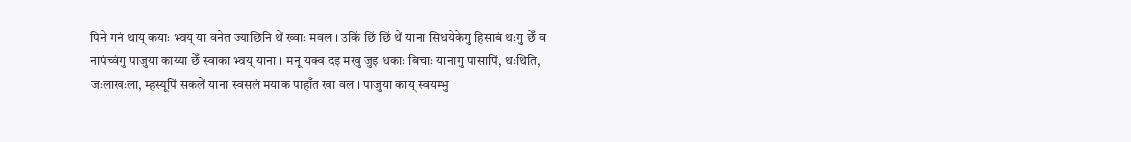पिने गनं थाय् कयाः भ्वय् या वनेत ज्याछिनि थें ख्वाः मवल । उकिं छिं छिं थें याना सिधयेकेगु हिसाबं थःगु छेँ व नापंच्वंगु पाजुया काय्या छेँ स्वाका भ्वय् याना । मनू यक्व दइ मखु जुइ धकाः बिचाः यानागु पासापिं, थःथिति,
जःलाखःला, म्हस्यूपिं सकलें याना स्वसलं मयाक पाहाँत खा वल । पाजुया काय् स्वयम्भु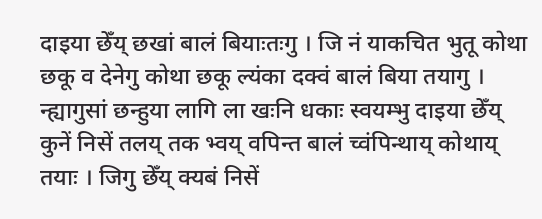दाइया छेँय् छखां बालं बियाःतःगु । जि नं याकचित भुतू कोथा छकू व देनेगु कोथा छकू ल्यंका दक्वं बालं बिया तयागु । न्ह्यागुसां छन्हुया लागि ला खःनि धकाः स्वयम्भु दाइया छेँय् कुनें निसें तलय् तक भ्वय् वपिन्त बालं च्वंपिन्थाय् कोथाय् तयाः । जिगु छेँय् क्यबं निसें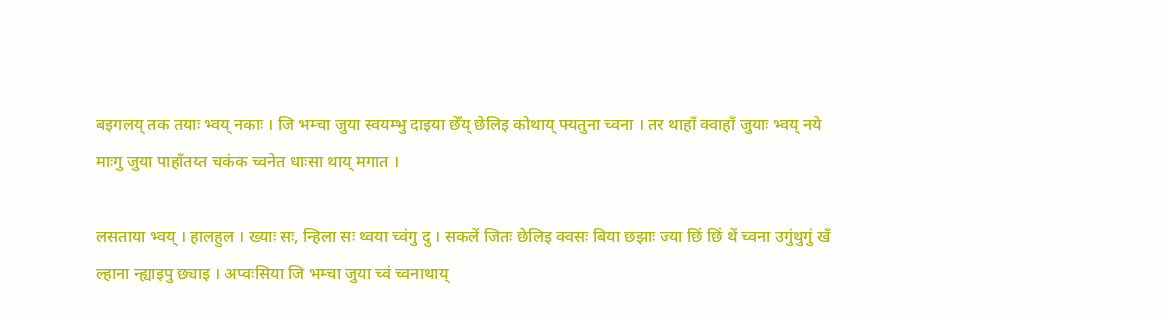बइगलय् तक तयाः भ्वय् नकाः । जि भम्चा जुया स्वयम्भु दाइया छेँय् छेलिइ कोथाय् फ्यतुना च्वना । तर थाहाँ क्वाहाँ जुयाः भ्वय् नये माःगु जुया पाहाँतय्त चकंक च्वनेत धाःसा थाय् मगात ।

लसताया भ्वय् । हालहुल । ख्याः सः, न्हिला सः थ्वया च्वंगु दु । सकलें जितः छेलिइ क्वसः बिया छझाः ज्या छिं छिं थें च्वना उगुंथुगुं खँ ल्हाना न्ह्याइपु छ्याइ । अप्वःसिया जि भम्चा जुया च्वं च्वनाथाय्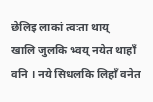छेलिइ लाकां त्वःता थाय्
खालि जुलकि भ्वय् नयेत थाहाँ वनि । नये सिधलकि लिहाँ वनेत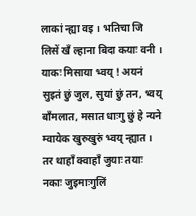लाकां न्ह्या वइ । भतिचा जि लिसें खँ ल्हाना बिदा कयाः वनी । याकः मिसाया भ्वय् ! अयनं सुइतं छुं जुल, सुयां छुं तन, भ्वय् बाँमलात, मसात धाःगु छुं हे न्यने म्वायेक खुरुखुरुं भ्वय् न्ह्यात । तर थाहाँ क्वाहाँ जुयाः तयाः नकाः जुइमाःगुलिं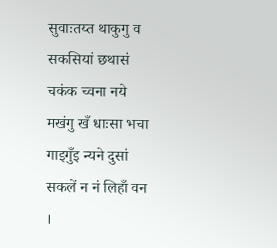सुवाःतय्त थाकुगु व सकसियां छथासं चकंक च्वना नये मखंगु खँ धाःसा भचा गाइगुँइ न्यने दुसां सकलें न नं लिहाँ वन ।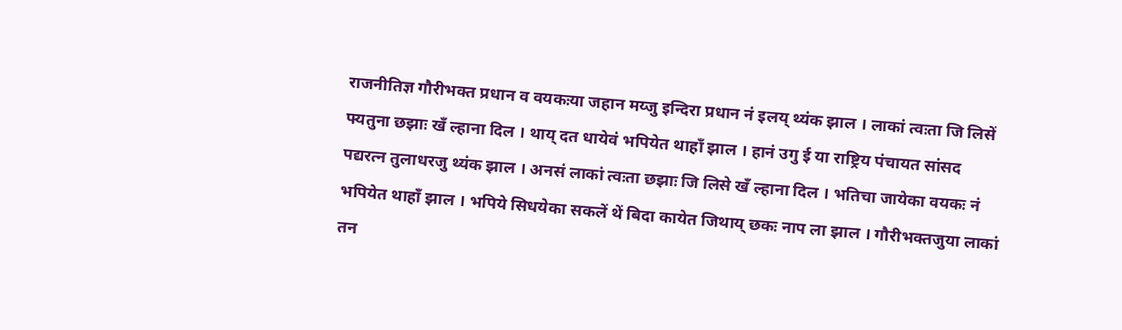राजनीतिज्ञ गौरीभक्त प्रधान व वयकःया जहान मय्जु इन्दिरा प्रधान नं इलय् थ्यंक झाल । लाकां त्वःता जि लिसें फ्यतुना छझाः खँ ल्हाना दिल । थाय् दत धायेवं भपियेत थाहाँ झाल । हानं उगु ई या राष्ट्रिय पंचायत सांसद पद्यरत्न तुलाधरजु थ्यंक झाल । अनसं लाकां त्वःता छझाः जि लिसे खँ ल्हाना दिल । भतिचा जायेका वयकः नं भपियेत थाहाँ झाल । भपिये सिधयेका सकलें थें बिदा कायेत जिथाय् छकः नाप ला झाल । गौरीभक्तजुया लाकां तन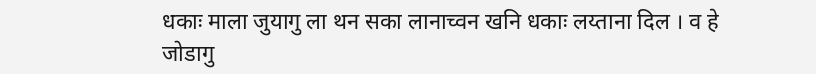धकाः माला जुयागु ला थन सका लानाच्वन खनि धकाः लय्ताना दिल । व हे जोडागु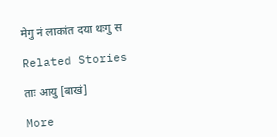मेगु नं लाकांत दया थःगु स

Related Stories

ताः आयु [बाखं]

More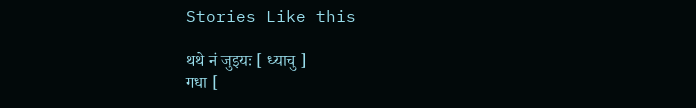Stories Like this

थथे नं जुइयः [ ध्याचु ]
गधा [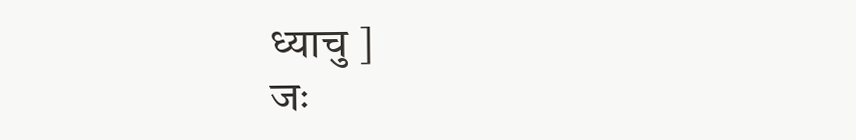ध्याचु ]
जः